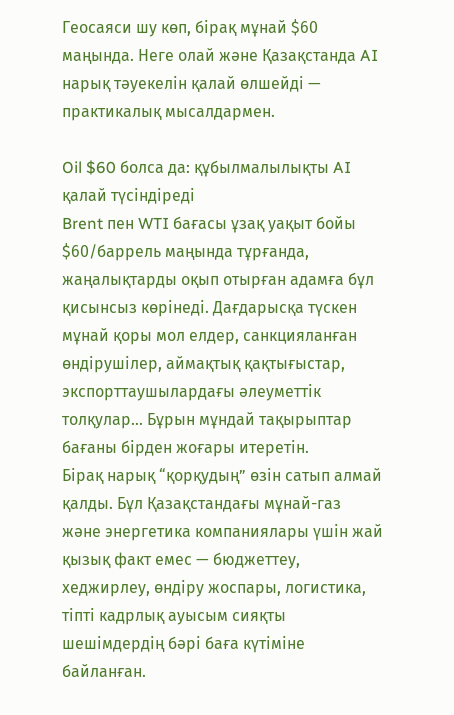Геосаяси шу көп, бірақ мұнай $60 маңында. Неге олай және Қазақстанда AI нарық тәуекелін қалай өлшейді — практикалық мысалдармен.

Oil $60 болса да: құбылмалылықты AI қалай түсіндіреді
Brent пен WTI бағасы ұзақ уақыт бойы $60/баррель маңында тұрғанда, жаңалықтарды оқып отырған адамға бұл қисынсыз көрінеді. Дағдарысқа түскен мұнай қоры мол елдер, санкцияланған өндірушілер, аймақтық қақтығыстар, экспорттаушылардағы әлеуметтік толқулар… Бұрын мұндай тақырыптар бағаны бірден жоғары итеретін.
Бірақ нарық “қорқудың” өзін сатып алмай қалды. Бұл Қазақстандағы мұнай-газ және энергетика компаниялары үшін жай қызық факт емес — бюджеттеу, хеджирлеу, өндіру жоспары, логистика, тіпті кадрлық ауысым сияқты шешімдердің бәрі баға күтіміне байланған.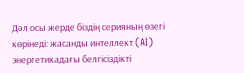Дәл осы жерде біздің серияның өзегі көрінеді: жасанды интеллект (AI) энергетикадағы белгісіздікті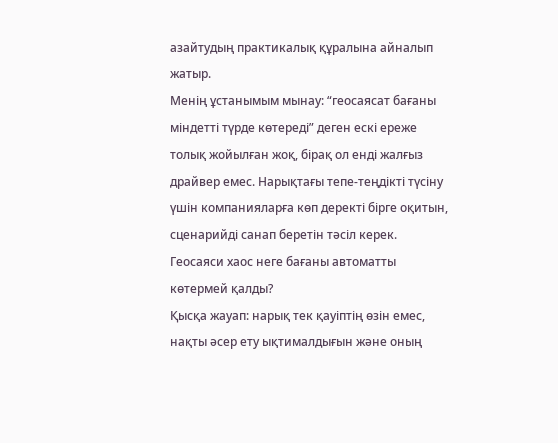азайтудың практикалық құралына айналып жатыр.
Менің ұстанымым мынау: “геосаясат бағаны міндетті түрде көтереді” деген ескі ереже толық жойылған жоқ, бірақ ол енді жалғыз драйвер емес. Нарықтағы тепе-теңдікті түсіну үшін компанияларға көп деректі бірге оқитын, сценарийді санап беретін тәсіл керек.
Геосаяси хаос неге бағаны автоматты көтермей қалды?
Қысқа жауап: нарық тек қауіптің өзін емес, нақты әсер ету ықтималдығын және оның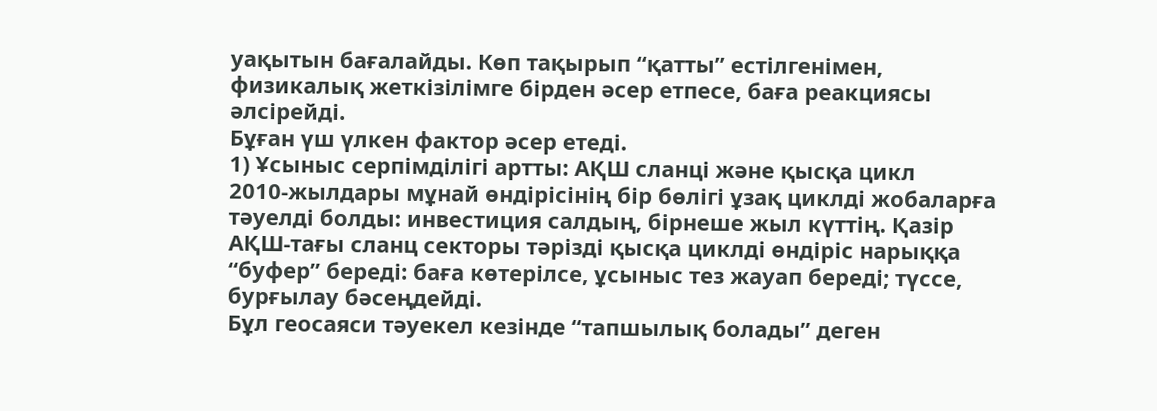уақытын бағалайды. Көп тақырып “қатты” естілгенімен, физикалық жеткізілімге бірден әсер етпесе, баға реакциясы әлсірейді.
Бұған үш үлкен фактор әсер етеді.
1) Ұсыныс серпімділігі артты: АҚШ сланці және қысқа цикл
2010-жылдары мұнай өндірісінің бір бөлігі ұзақ циклді жобаларға тәуелді болды: инвестиция салдың, бірнеше жыл күттің. Қазір АҚШ-тағы сланц секторы тәрізді қысқа циклді өндіріс нарыққа “буфер” береді: баға көтерілсе, ұсыныс тез жауап береді; түссе, бурғылау бәсеңдейді.
Бұл геосаяси тәуекел кезінде “тапшылық болады” деген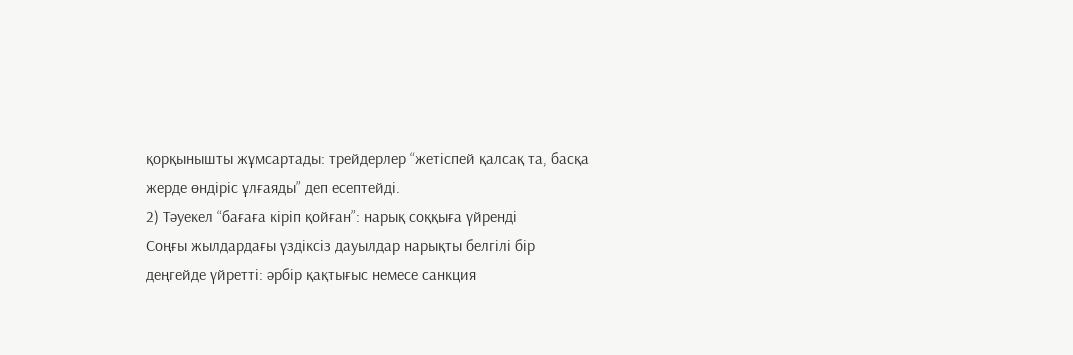қорқынышты жұмсартады: трейдерлер “жетіспей қалсақ та, басқа жерде өндіріс ұлғаяды” деп есептейді.
2) Тәуекел “бағаға кіріп қойған”: нарық соққыға үйренді
Соңғы жылдардағы үздіксіз дауылдар нарықты белгілі бір деңгейде үйретті: әрбір қақтығыс немесе санкция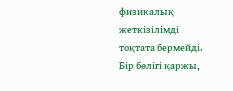физикалық жеткізілімді тоқтата бермейді. Бір бөлігі қаржы,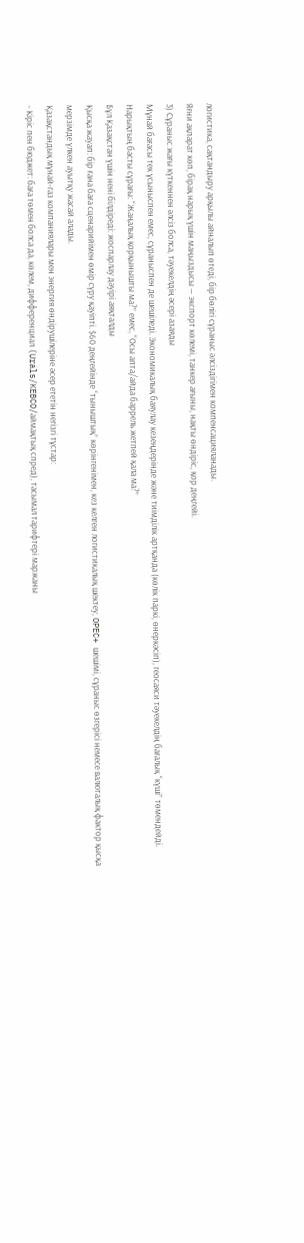логистика, сақтандыру арқылы айналып өтеді, бір бөлігі сұраныс әлсіздігімен компенсацияланады.
Яғни ақпарат көп, бірақ нарық үшін маңыздысы — экспорт көлемі, танкер ағыны, нақты өндіріс, қор деңгейі.
3) Сұраныс жағы күткеннен әлсіз болса, тәуекелдің әсері азаяды
Мұнай бағасы тек ұсыныспен емес, сұраныспен де шешіледі. Экономикалық баяулау кезеңдерінде және тиімділік артқанда (көлік паркі, өнеркәсіп), геосаяси тәуекелдің бағалық “күші” төмендейді.
Нарықтың басты сұрағы: “Жаңалық қорқынышты ма?” емес, “Осы апта/айда баррель жетпей қала ма?”
Бұл Қазақстан үшін нені білдіреді: жоспарлау дәуірі аяқталды
Қысқа жауап: бір ғана баға сценарийімен өмір сүру қауіпті. $60 деңгейінде “тыныштық” көрінгенімен, кез келген логистикалық шектеу, OPEC+ шешімі, сұраныс өзгерісі немесе валюталық фактор қысқа мерзімде үлкен ауытқу жасай алады.
Қазақстандық мұнай-газ компаниялары мен энергия өндірушілеріне әсер ететін негізгі тұстар:
- Кіріс пен бюджет: баға төмен болса да, көлем, дифференциал (Urals/KEBCO/аймақтық спред), тасымал тарифтері маржаны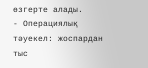өзгерте алады.
- Операциялық тәуекел: жоспардан тыс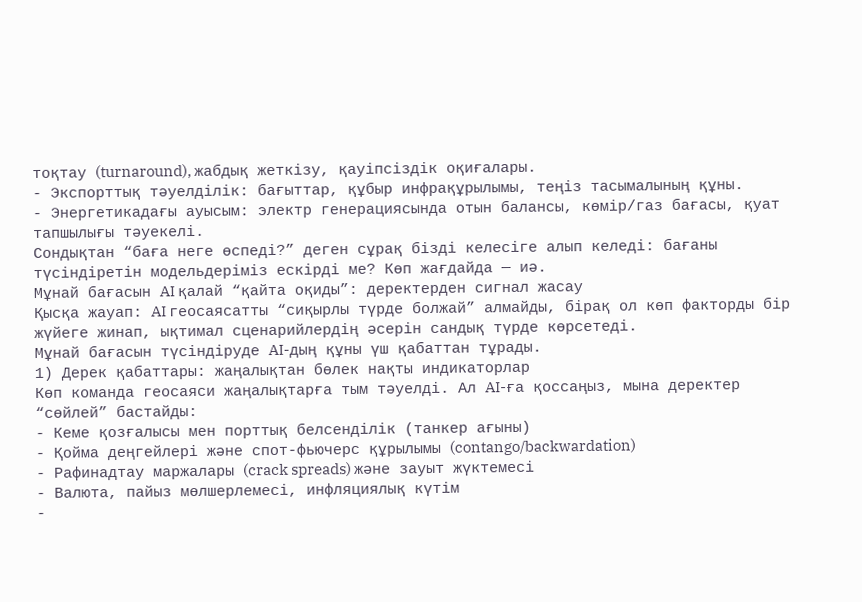тоқтау (turnaround), жабдық жеткізу, қауіпсіздік оқиғалары.
- Экспорттық тәуелділік: бағыттар, құбыр инфрақұрылымы, теңіз тасымалының құны.
- Энергетикадағы ауысым: электр генерациясында отын балансы, көмір/газ бағасы, қуат тапшылығы тәуекелі.
Сондықтан “баға неге өспеді?” деген сұрақ бізді келесіге алып келеді: бағаны түсіндіретін модельдеріміз ескірді ме? Көп жағдайда — иә.
Мұнай бағасын AI қалай “қайта оқиды”: деректерден сигнал жасау
Қысқа жауап: AI геосаясатты “сиқырлы түрде болжай” алмайды, бірақ ол көп факторды бір жүйеге жинап, ықтимал сценарийлердің әсерін сандық түрде көрсетеді.
Мұнай бағасын түсіндіруде AI-дың құны үш қабаттан тұрады.
1) Дерек қабаттары: жаңалықтан бөлек нақты индикаторлар
Көп команда геосаяси жаңалықтарға тым тәуелді. Ал AI-ға қоссаңыз, мына деректер “сөйлей” бастайды:
- Кеме қозғалысы мен порттық белсенділік (танкер ағыны)
- Қойма деңгейлері және спот-фьючерс құрылымы (contango/backwardation)
- Рафинадтау маржалары (crack spreads) және зауыт жүктемесі
- Валюта, пайыз мөлшерлемесі, инфляциялық күтім
-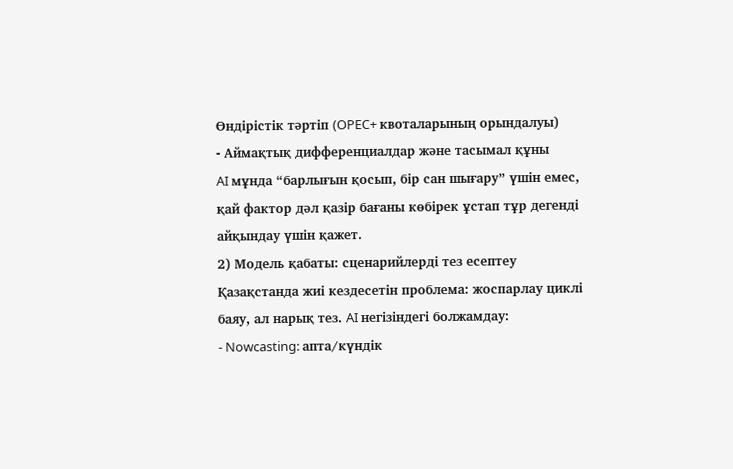Өндірістік тәртіп (OPEC+ квоталарының орындалуы)
- Аймақтық дифференциалдар және тасымал құны
AI мұнда “барлығын қосып, бір сан шығару” үшін емес, қай фактор дәл қазір бағаны көбірек ұстап тұр дегенді айқындау үшін қажет.
2) Модель қабаты: сценарийлерді тез есептеу
Қазақстанда жиі кездесетін проблема: жоспарлау циклі баяу, ал нарық тез. AI негізіндегі болжамдау:
- Nowcasting: апта/күндік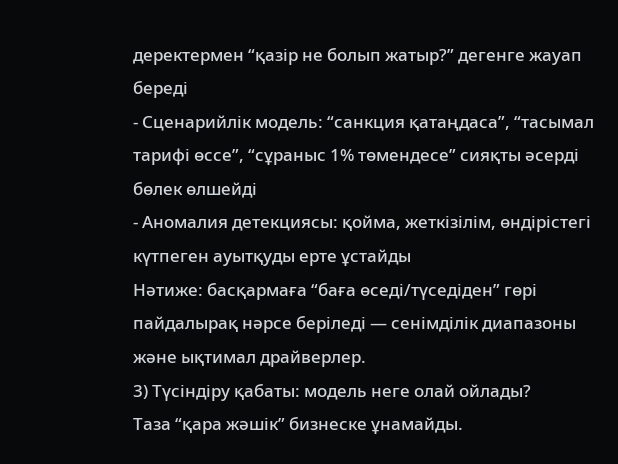деректермен “қазір не болып жатыр?” дегенге жауап береді
- Сценарийлік модель: “санкция қатаңдаса”, “тасымал тарифі өссе”, “сұраныс 1% төмендесе” сияқты әсерді бөлек өлшейді
- Аномалия детекциясы: қойма, жеткізілім, өндірістегі күтпеген ауытқуды ерте ұстайды
Нәтиже: басқармаға “баға өседі/түседіден” гөрі пайдалырақ нәрсе беріледі — сенімділік диапазоны және ықтимал драйверлер.
3) Түсіндіру қабаты: модель неге олай ойлады?
Таза “қара жәшік” бизнеске ұнамайды.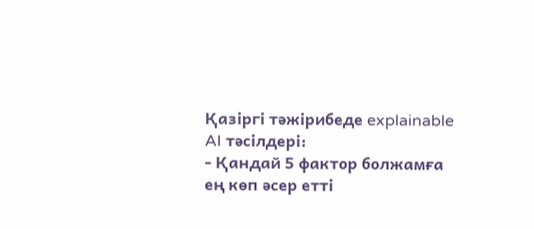Қазіргі тәжірибеде explainable AI тәсілдері:
- Қандай 5 фактор болжамға ең көп әсер етті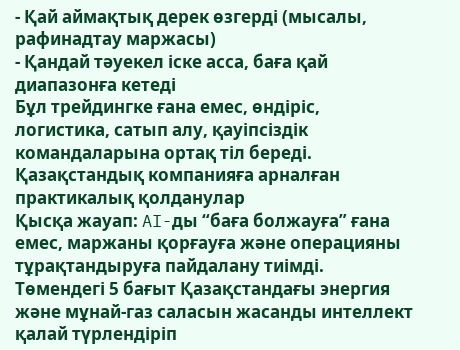- Қай аймақтық дерек өзгерді (мысалы, рафинадтау маржасы)
- Қандай тәуекел іске асса, баға қай диапазонға кетеді
Бұл трейдингке ғана емес, өндіріс, логистика, сатып алу, қауіпсіздік командаларына ортақ тіл береді.
Қазақстандық компанияға арналған практикалық қолданулар
Қысқа жауап: AI-ды “баға болжауға” ғана емес, маржаны қорғауға және операцияны тұрақтандыруға пайдалану тиімді.
Төмендегі 5 бағыт Қазақстандағы энергия және мұнай-газ саласын жасанды интеллект қалай түрлендіріп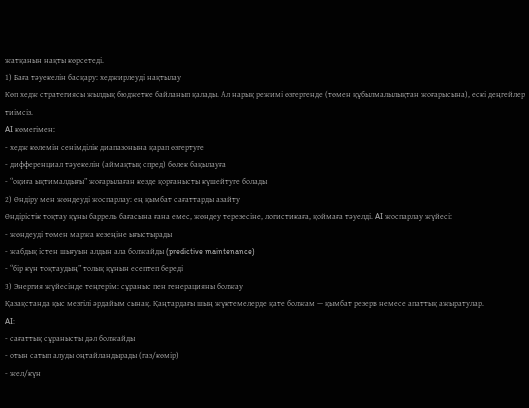жатқанын нақты көрсетеді.
1) Баға тәуекелін басқару: хеджирлеуді нақтылау
Көп хедж стратегиясы жылдық бюджетке байланып қалады. Ал нарық режимі өзгергенде (төмен құбылмалылықтан жоғарысына), ескі деңгейлер тиімсіз.
AI көмегімен:
- хедж көлемін сенімділік диапазонына қарап өзгертуге
- дифференциал тәуекелін (аймақтық спред) бөлек бақылауға
- “оқиға ықтималдығы” жоғарылаған кезде қорғанысты күшейтуге болады
2) Өндіру мен жөндеуді жоспарлау: ең қымбат сағаттарды азайту
Өндірістік тоқтау құны баррель бағасына ғана емес, жөндеу терезесіне, логистикаға, қоймаға тәуелді. AI жоспарлау жүйесі:
- жөндеуді төмен маржа кезеңіне ығыстырады
- жабдық істен шығуын алдын ала болжайды (predictive maintenance)
- “бір күн тоқтаудың” толық құнын есептеп береді
3) Энергия жүйесінде теңгерім: сұраныс пен генерацияны болжау
Қазақстанда қыс мезгілі әрдайым сынақ. Қаңтардағы шың жүктемелерде қате болжам — қымбат резерв немесе апаттық ажыратулар.
AI:
- сағаттық сұранысты дәл болжайды
- отын сатып алуды оңтайландырады (газ/көмір)
- жел/күн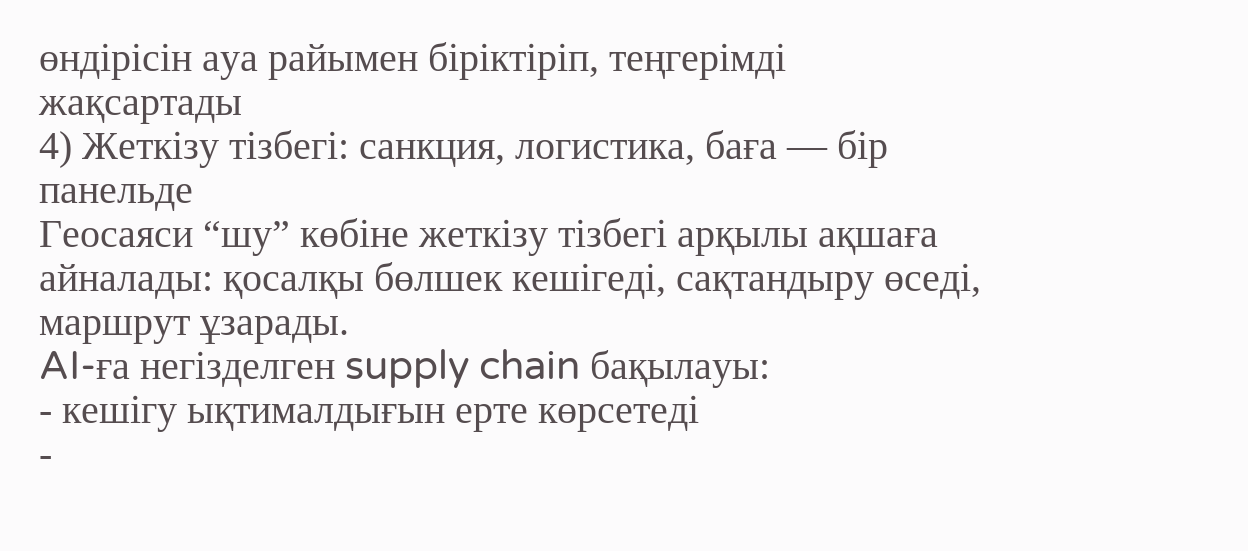өндірісін ауа райымен біріктіріп, теңгерімді жақсартады
4) Жеткізу тізбегі: санкция, логистика, баға — бір панельде
Геосаяси “шу” көбіне жеткізу тізбегі арқылы ақшаға айналады: қосалқы бөлшек кешігеді, сақтандыру өседі, маршрут ұзарады.
AI-ға негізделген supply chain бақылауы:
- кешігу ықтималдығын ерте көрсетеді
-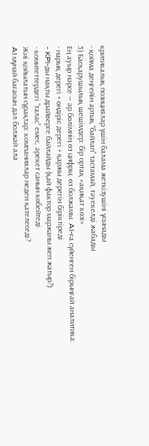критикалық позициялар үшін балама жеткізушіні ұсынады
- қойма деңгейін артық “байлап” тастамай, тәуекелді жабады
5) Басқарушылық шешімдер: бір ортақ «ақиқат көзі»
Ең ауыр нәрсе — әр бөлімнің өз цифры, өз болжамы. AI-ға сүйенген бірыңғай аналитика:
- нарық дерегі + өндіріс дерегі + қаржы дерегін біріктіреді
- KPI-ды нақты драйверге байлайды (қай фактор маржаны жеп жатыр?)
- комитеттердегі “талас” емес, әрекет санын көбейтеді
Жиі қойылатын сұрақтар: компаниялар неден қателеседі?
AI мұнай бағасын дәл болжай ала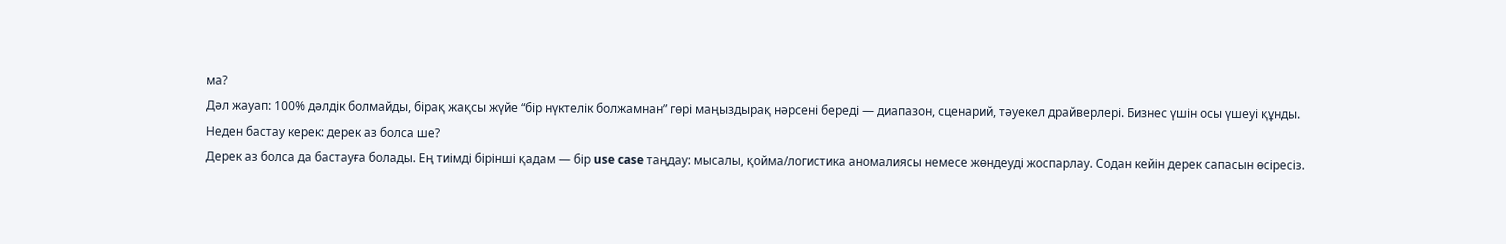ма?
Дәл жауап: 100% дәлдік болмайды, бірақ жақсы жүйе “бір нүктелік болжамнан” гөрі маңыздырақ нәрсені береді — диапазон, сценарий, тәуекел драйверлері. Бизнес үшін осы үшеуі құнды.
Неден бастау керек: дерек аз болса ше?
Дерек аз болса да бастауға болады. Ең тиімді бірінші қадам — бір use case таңдау: мысалы, қойма/логистика аномалиясы немесе жөндеуді жоспарлау. Содан кейін дерек сапасын өсіресіз.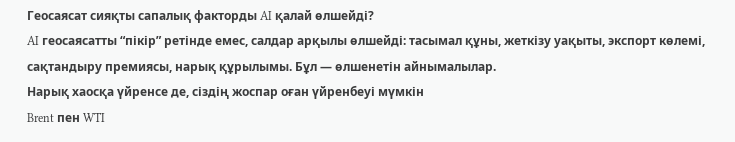Геосаясат сияқты сапалық факторды AI қалай өлшейді?
AI геосаясатты “пікір” ретінде емес, салдар арқылы өлшейді: тасымал құны, жеткізу уақыты, экспорт көлемі, сақтандыру премиясы, нарық құрылымы. Бұл — өлшенетін айнымалылар.
Нарық хаосқа үйренсе де, сіздің жоспар оған үйренбеуі мүмкін
Brent пен WTI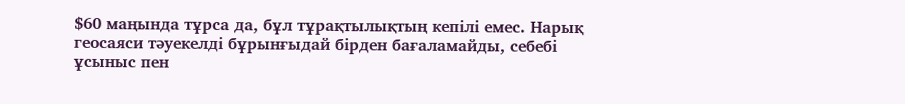$60 маңында тұрса да, бұл тұрақтылықтың кепілі емес. Нарық геосаяси тәуекелді бұрынғыдай бірден бағаламайды, себебі ұсыныс пен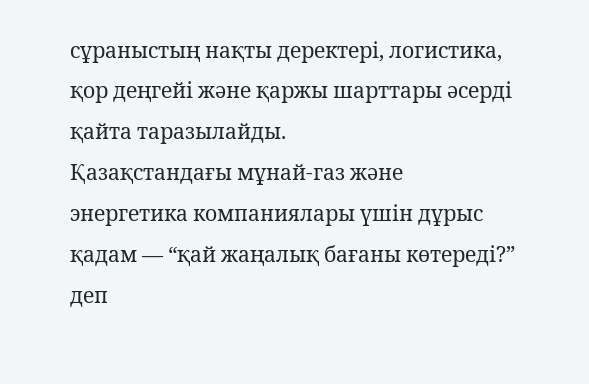сұраныстың нақты деректері, логистика, қор деңгейі және қаржы шарттары әсерді қайта таразылайды.
Қазақстандағы мұнай-газ және энергетика компаниялары үшін дұрыс қадам — “қай жаңалық бағаны көтереді?” деп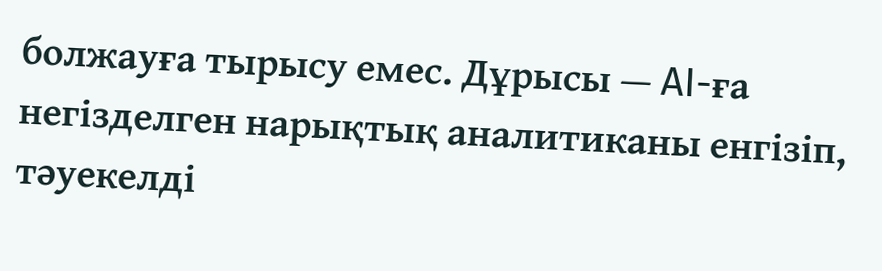болжауға тырысу емес. Дұрысы — AI-ға негізделген нарықтық аналитиканы енгізіп, тәуекелді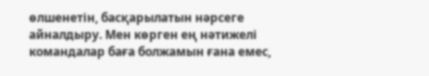өлшенетін, басқарылатын нәрсеге айналдыру. Мен көрген ең нәтижелі командалар баға болжамын ғана емес,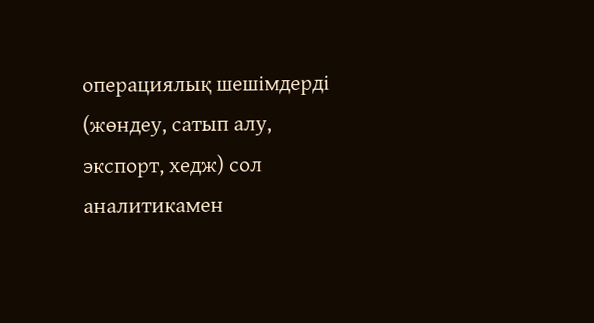операциялық шешімдерді (жөндеу, сатып алу, экспорт, хедж) сол аналитикамен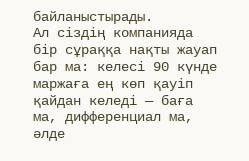байланыстырады.
Ал сіздің компанияда бір сұраққа нақты жауап бар ма: келесі 90 күнде маржаға ең көп қауіп қайдан келеді — баға ма, дифференциал ма, әлде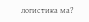логистика ма?